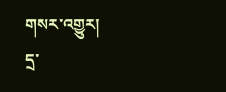གསར་འགྱུར།
དྲ་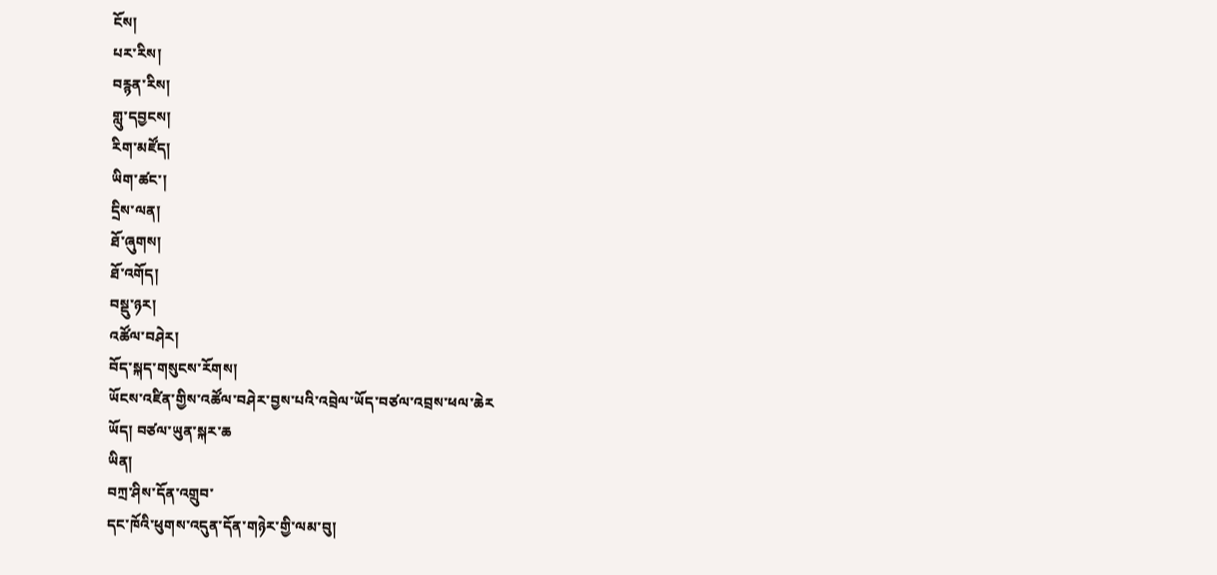ངོས།
པར་རིས།
བརྙན་རིས།
གླུ་དབྱངས།
རིག་མཛོད།
ཡིག་ཚང་།
དྲིས་ལན།
ཐོ་ཞུགས།
ཐོ་འགོད།
བསྡུ་ཉར།
འཚོལ་བཤེར།
བོད་སྐད་གསུངས་རོགས།
ཡོངས་འཛིན་གྱིས་འཚོལ་བཤེར་བྱས་པའི་འབྲེལ་ཡོད་བཙལ་འབྲས་ཕལ་ཆེར
ཡོད། བཙལ་ཡུན་སྐར་ཆ
ཡིན།
བཀྲ་ཤིས་དོན་འགྲུབ་
དང་ཁོའི་ཕུགས་འདུན་དོན་གཉེར་གྱི་ལམ་བུ།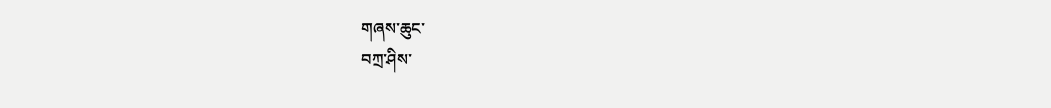གཞས་ཆུང་
བཀྲ་ཤིས་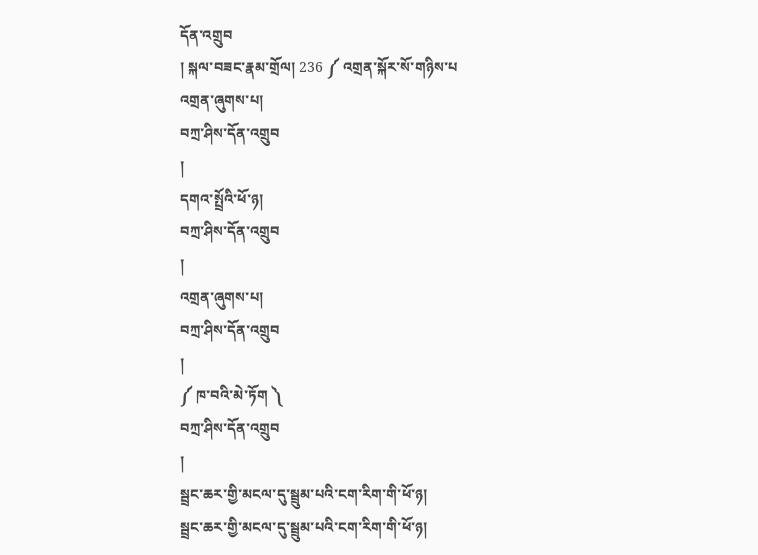དོན་འགྲུབ
། སྐལ་བཟང་རྣམ་གྲོལ། 236 ༼ འགྲན་སྐོར་སོ་གཉིས་པ
འགྲན་ཞུགས་པ།
བཀྲ་ཤིས་དོན་འགྲུབ
།
དགའ་སྤྲོའི་ཕོ་ཉ།
བཀྲ་ཤིས་དོན་འགྲུབ
།
འགྲན་ཞུགས་པ།
བཀྲ་ཤིས་དོན་འགྲུབ
།
༼ ཁ་བའི་མེ་ཏོག ༽
བཀྲ་ཤིས་དོན་འགྲུབ
།
སྦྲང་ཆར་གྱི་མངལ་དུ་སྦྲུམ་པའི་ངག་རིག་གི་ཕོ་ཉ།
སྦྲང་ཆར་གྱི་མངལ་དུ་སྦྲུམ་པའི་ངག་རིག་གི་ཕོ་ཉ།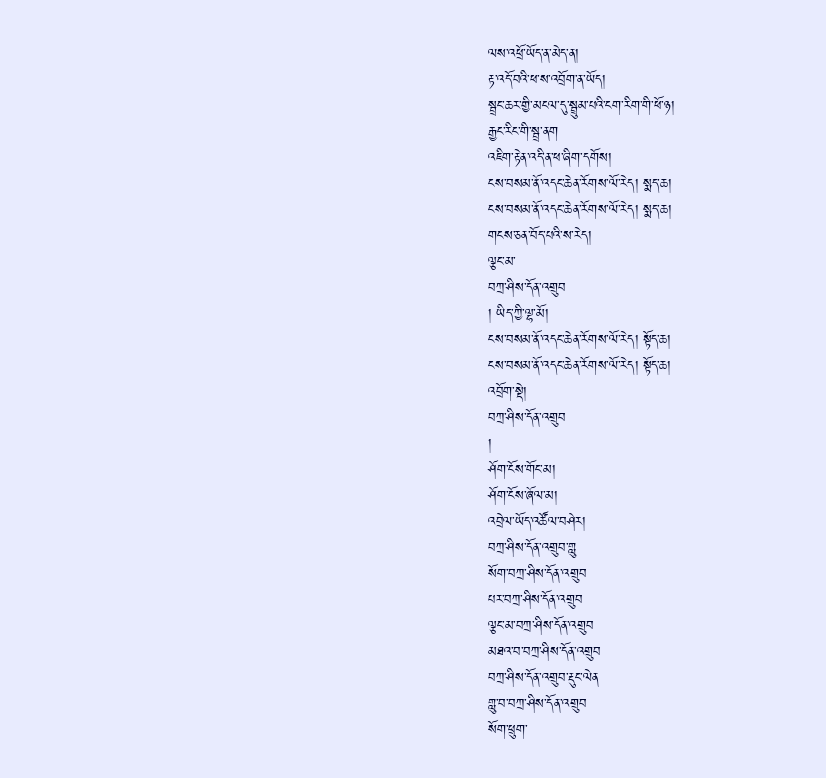ལས་འཕྲོ་ཡོད་ན་མེད་ན།
རྟ་འདོ་བའི་ཕ་ས་འབྲོག་ན་ཡོད།
སྦྲང་ཆར་གྱི་མངལ་དུ་སྦྲུམ་པའི་ངག་རིག་གི་ཕོ་ཉ།
རྒྱང་རིང་གི་སྦྲ་ནག
འཇིག་རྟེན་འདི་ན་ཕ་ཞིག་དགོས།
ངས་བསམ་ནོ་འདང་ཆེན་རོགས་ལོ་རེད། སྨད་ཆ།
ངས་བསམ་ནོ་འདང་ཆེན་རོགས་ལོ་རེད། སྨད་ཆ།
གངས་ཅན་བོད་པའི་ས་རེད།
ལྕང་མ་
བཀྲ་ཤིས་དོན་འགྲུབ
། ཡིད་ཀྱི་ལྷ་མོ།
ངས་བསམ་ནོ་འདང་ཆེན་རོགས་ལོ་རེད། སྟོད་ཆ།
ངས་བསམ་ནོ་འདང་ཆེན་རོགས་ལོ་རེད། སྟོད་ཆ།
འབྲོག་སྡེ།
བཀྲ་ཤིས་དོན་འགྲུབ
།
ཤོག་ངོས་གོང་མ།
ཤོག་ངོས་ཞོལ་མ།
འབྲེལ་ཡོད་འཚོལ་བཤེར།
བཀྲ་ཤིས་དོན་འགྲུབ་གླུ
སོག་བཀྲ་ཤིས་དོན་འགྲུབ
པར་བཀྲ་ཤིས་དོན་འགྲུབ
ལྕང་མ་བཀྲ་ཤིས་དོན་འགྲུབ
མཐའ་བ་བཀྲ་ཤིས་དོན་འགྲུབ
བཀྲ་ཤིས་དོན་འགྲུབ་རྡུང་ལེན
གླུ་བ་བཀྲ་ཤིས་དོན་འགྲུབ
སོག་ཕྲུག་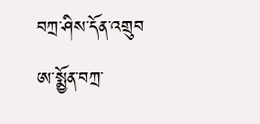བཀྲ་ཤིས་དོན་འགྲུབ
ཨ་སྨྱོན་བཀྲ་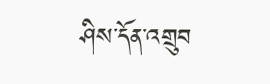ཤིས་དོན་འགྲུབ